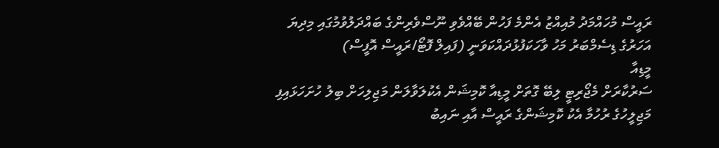ރައީސް މުހައްމަދު މުއިއްޒު އެންމެ ފަހުން ބޭއްވެވި ނޫސްވެރިންގެ ބައްދަލުވުމުގައި މިދިޔަ އަހަރުގެ ޑިސެމްބަރު މަހު ވާހަކަފުޅުދައްކަވަނީ (ފައިލް ފޮޓޯ/ރައީސް އޮފީސް)
މީޑިއާ
ސަރުކާރަށް މެޖޯރިޓީ ލިބޭ ގޮތަށް މީޑިއާ ކޮމިޝަން އެކުލަވާލަން މަޖިލިހަށް ބިލު ހުށަހަޅައިފި
މަޖިލީހުގެ ރުހުމާ އެކު ކޮމިޝަންގެ ރައީސް އާއި ނައިބު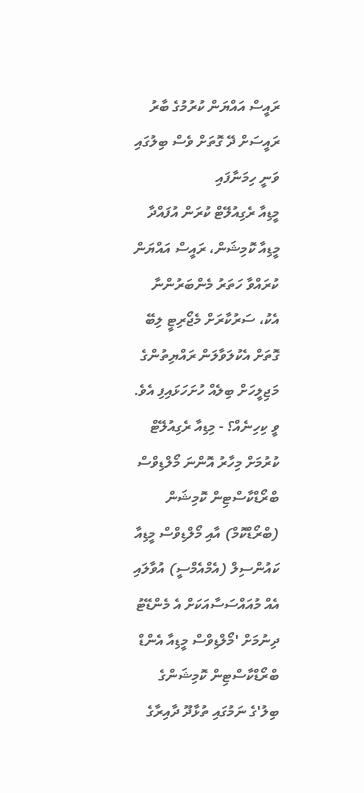ރައީސް އައްޔަން ކުރުމުގެ ބާރު ރައީސަށް ދޭ ގޮތަށް ވެސް ބިލުގައި ވަނީ ހިމަނާފައި
މީޑިއާ ރެގިއުލޭޓް ކުރަން އުފައްދާ މީޑިއާ ކޮމިޝަން، ރައީސް އައްޔަން ކުރައްވާ ހަތަރު މެންބަރުންނާ އެކު، ސަރުކާރަށް މެޖޯރިޓީ ލިބޭ ގޮތަށް އެކުލަވާލަން ރައްޔިތުންގެ މަޖިލީހަށް ބިލެއް ހުށަހަޅައިފި އެވެ.
ވީ ކިހިނެއް؟ - މިޑިއާ ރެގިއުލޭޓް ކުރުމަށް މިހާރު އޮންނަ މޯލްޑިވްސް ބްރޯޑްކާސްޓިން ކޮމިޝަން (ބްރޯޑްކޮމް) އާއި މޯލްޑިވްސް މީޑިއާ ކައުންސިލް (އެމްއެމްސީ) އުވާލައި އެއް މުއައްސަސާއަކަށް އެ މެންޑޭޓު ދިނުމަށް 'މޯލްޑިވްސް މީޑިއާ އެންޑް ބްރޯޑްކާސްޓިން ކޮމިޝަންގެ ބިލު'ގެ ނަމުގައި ތުޅާދޫ ދާއިރާގެ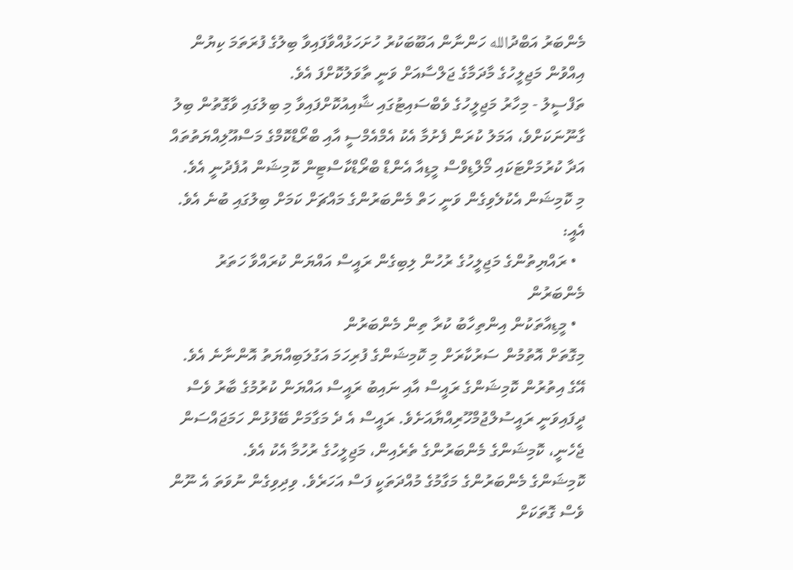މެންބަރު އަބްދުالله ހަންނާން އަބޫބަކުރު ހުށަހަޅުއްވާފައިވާ ބިލުގެ ފުރަތަމަ ކިޔުން އިއްވުން މަޖިލީހުގެ މާދަމާގެ ޖަލްސާއަށް ވަނީ ތާވަލުކޮށްފަ އެވެ.
ތަފްސީލު - މިހާރު މަޖިލީހުގެ ވެބްސައިޓުގައި ޝާއިއުކޮށްފައިވާ މި ބިލުގައި ވާގޮތުން ބިލު ގާނޫނަކަށްވެ، އަމަލު ކުރަން ފެށުމާ އެކު އެމްއެމްސީ އާއި ބްރޯޑްކޮމްގެ މަސްއޫލިއްޔަތުތައް އަދާ ކުރުމަށްޓަކައި މޯލްޑިވްސް މީޑިއާ އެންޑް ބްރޯޑްކާސްޓިން ކޮމިޝަން އުފެދުނީ އެވެ.
މި ކޮމިޝަން އެކުލެވިގެން ވަނީ ހަތް މެންބަރުންގެ މައްޗަށް ކަމަށް ބިލުގައި ބުނެ އެވެ. އެއީ:
  • ރައްޔިތުންގެ މަޖިލީހުގެ ރުހުން ލިބިގެން ރައީސް އައްޔަން ކުރައްވާ ހަތަރު މެންބަރުން
  • މީޑިއާތަކުން އިންތިހާބު ކުރާ ތިން މެންބަރުން
މިގޮތަށް އޮތުމުން ސަރުކާރަށް މި ކޮމިޝަންގެ ފުރިހަމަ އަގުލަބިއްޔަތު އޮންނާނެ އެވެ.
އޭގެ އިތުރުން ކޮމިޝަންގެ ރައީސް އާއި ނައިބު ރައީސް އައްޔަން ކުރުމުގެ ބާރު ވެސް ދީފައިވަނީ ރައީސުލްޖުމްހޫރިއްޔާއަށެވެ. ރައީސް އެ ދެ މަގާމަށް ބޭފުޅުން ހަމަޖައްސަން ޖެހެނީ، ކޮމިޝަންގެ މެންބަރުންގެ ތެރެއިން، މަޖިލީހުގެ ރުހުމާ އެކު އެވެ.
ކޮމިޝަންގެ މެންބަރުންގެ މަގާމުގެ މުއްދަތަކީ ފަސް އަހަރެވެ. ވިދިވިގެން ނުވަތަ އެ ނޫން ވެސް ގޮތަކަށް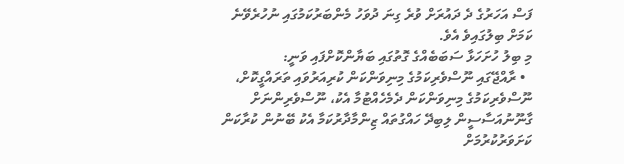ފަސް އަހަރުގެ ދެ ދައުރަށް ވުރެ ގިނަ ދުވަހު މެންބަރުކަމުގައި ނުހުރެވޭނެ ކަމަށް ބިލުގައިވެ އެވެ.
މި ބިލު ހުށަހަޅާ ސަބަބެއްގެ ގޮތުގައި ބަޔާންކޮށްފައި ވަނީ:
  • ރާއްޖޭގައި ނޫސްވެރިކަމުގެ މިނިވަންކަން ކުރިއަރުވައި ތަރައްގީކޮށް، ނޫސްވެރިކަމުގެ މިނިވަންކަން ދެމެހެއްޓުމާ އެކު، ނޫސްވެރިންނަށް ގާނޫނުއަސާސީން ލިބިދޭ ހައްގުތައް ޒިންމާދާރުކަމާ އެކު ބޭނުން ކުރާކަން ކަށަވަރުކުރުމަށް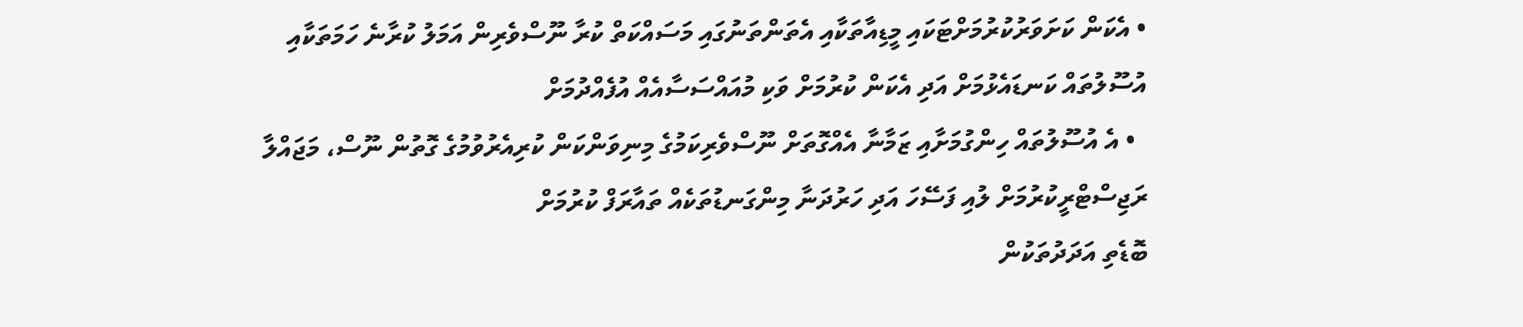• އެކަން ކަށަވަރުކުރުމަށްޓަކައި މީޑިއާތަކާއި އެތަންތަނުގައި މަސައްކަތް ކުރާ ނޫސްވެރިން އަމަލު ކުރާނެ ހަމަތަކާއި އުސޫލުތައް ކަނޑައެޅުމަށް އަދި އެކަން ކުރުމަށް ވަކި މުއައްސަސާއެއް އުފެއްދުމަށް
  • އެ އުސޫލުތައް ހިންގުމަށާއި ޒަމާނާ އެއްގޮތަށް ނޫސްވެރިކަމުގެ މިނިވަންކަން ކުރިއެރުވުމުގެ ގޮތުން ނޫސް، މަޖައްލާ ރަޖިސްޓްރީކުރުމަށް ލުއި ފަސޭހަ އަދި ހަރުދަނާ މިންގަނޑުތަކެއް ތައާރަފް ކުރުމަށް
ބޮޑެތި އަދަދުތަކުން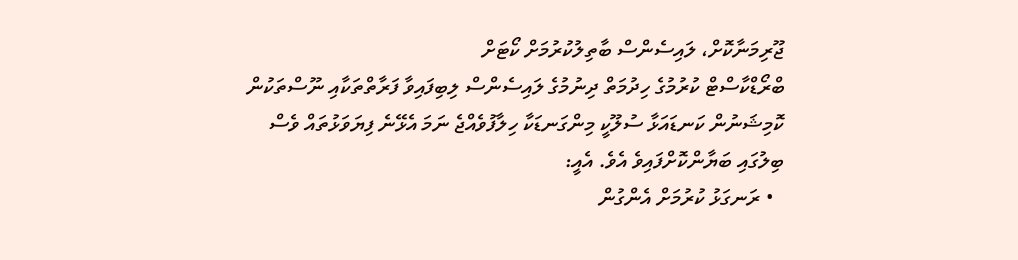ޖޫރިމަނާކޮށް، ލައިސެންސް ބާތިލުކުރުމަށް ކޯޓަށް
ބްރޯޑްކާސްޓް ކުރުމުގެ ހިދުމަތް ދިނުމުގެ ލައިސެންސް ލިބިފައިވާ ފަރާތްތަކާއި ނޫސްތަކުން ކޮމިޝަނުން ކަނޑައަޅާ ސުލޫކީ މިންގަނޑަކާ ހިލާފުވެއްޖެ ނަމަ އެޅޭނެ ފިޔަވަޅުތައް ވެސް ބިލުގައި ބަޔާންކޮށްފައިވެ އެވެ. އެއީ:
  • ރަނގަޅު ކުރުމަށް އެންގުން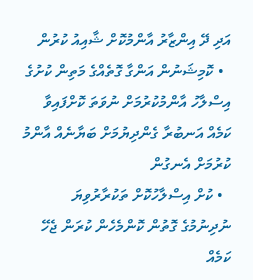އަދި ދޭ އިންޒާރު އާންމުކޮށް ޝާއިއު ކުރުން
  • ކޮމިޝަނުން އަންގާ ގޮތެއްގެ މަތިން ކުށުގެ އިސްލާހު އާންމުކުރުމަށް ނުވަތަ ކޮށްފައިވާ ކަމެއް އަނބުރާ ގެންދިޔުމަށް ބަޔާނެއް އާންމު ކުރުމަށް އެނގުން
  • ކުށް އިސްލާހުކޮށް ތަކުރާރުވިޔަ ނުދިނުމުގެ ގޮތުން ކޮންމެހެން ކުރަން ޖެހޭ ކަމެއް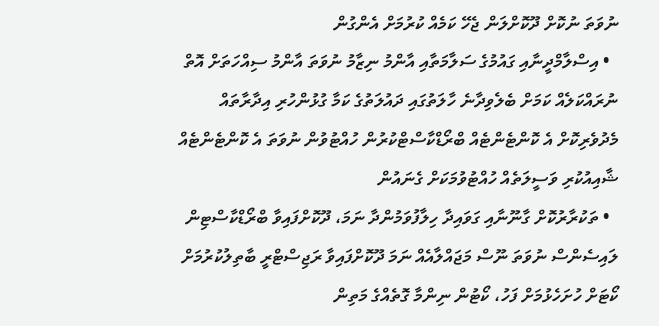ނުވަތަ ނުކޮށް ދޫކޮށްލަން ޖެހޭ ކަމެއް ކުރުމަށް އެންގުން
  • އިސްލާމްދީނާއި ގައުމުގެ ސަލާމަތާއި އާންމު ނިޒާމު ނުވަތަ އާންމު ސިއްހަތަށް އޮތް ނުރައްކަލެއް ކަމަށް ބެލެވިދާނެ ހާލަތުގައި ދައުލަތުގެ ކަމާ ގުޅުންހުރި އިދާރާތައް މެދުވެރިކޮށް އެ ކޮންޓެންޓެއް ބްރޯޑްކާސްޓްކުރުން ހުއްޓުވުން ނުވަތަ އެ ކޮންޓެންޓެއް ޝާއިއުކުރި ވަސީލަތެއް ހުއްޓުވުމަކަށް ގެނައުން
  • ތަކުރާރުކޮށް ގާނޫނާއި ގަވައިދާ ހިލާފުވަމުންދާ ނަމަ، ދޫކޮށްފައިވާ ބްރޯޑްކާސްޓިން ލައިސެންސް ނުވަތަ ނޫސް މަޖައްލާއެއް ނަމަ ދޫކޮށްފައިވާ ރަޖިސްޓްރީ ބާތިލުކުރުމަށް ކޯޓަށް ހުށަހެޅުމަށް ފަހު، ކޯޓުން ނިންމާ ގޮތެއްގެ މަތިން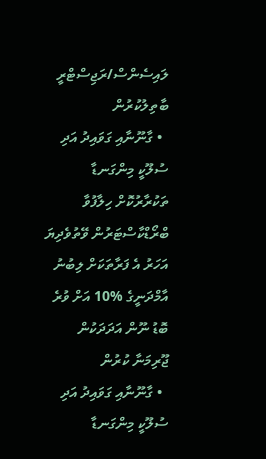ލައިސެންސް/ރަޖިސްޓްރީ ބާތިލުކުރުން
  • ގާނޫނާއި ގަވައިދު އަދި ސުލޫކީ މިންގަނޑާ ތަކުރާރުކޮށް ހިލާފުވާ ބްރޯޑްކާސްޓަރުން ވޭތުވެދިޔަ އަހަރު އެ ފަރާތަކަށް ލިބުނު އާމްދަނީގެ %10 އަށް ވުރެ ބޮޑު ނޫން އަދަދަކުން ޖޫރިމަނާ ކުރުން
  • ގާނޫނާއި ގަވައިދު އަދި ސުލޫކީ މިންގަނޑާ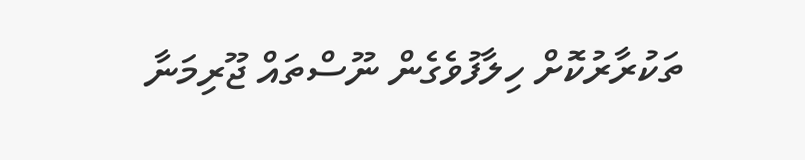ތަކުރާރުކޮށް ހިލާފުވެގެން ނޫސްތައް ޖޫރިމަނާ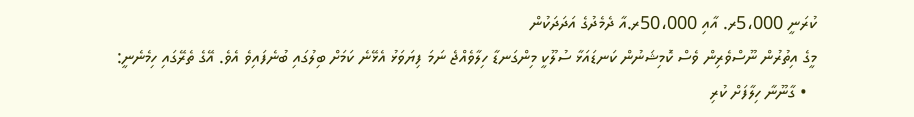ކުރަނީ 5،000ރ. އާއި 50،000ރ.އާ ދެމެދުގެ އަދަދަކުން
މީގެ އިތުރުން ނޫސްވެރިން ވެސް ކޮމިޝަނުން ކަނޑައަޅާ ސުލޫކީ މިންގަނޑާ ހިލާވެއްޖެ ނަމަ ފިޔަވަޅު އެޅޭނެ ކަމަށް ބިލުގައި ބުނެފައިވެ އެވެ. އޭގެ ތެރޭގައި ހިމެނެނީ:
  • ގާނޫނާ ހިލާފަށް ކުރި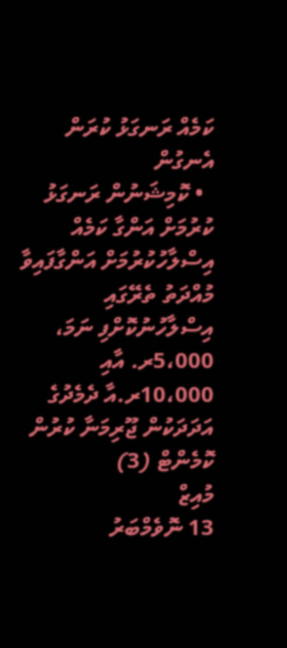ކަމެއް ރަނގަޅު ކުރަން އެނގުން
  • ކޮމިޝަނުން ރަނގަޅު ކުރުމަށް އަންގާ ކަމެއް އިސްލާހުކުރުމަށް އަންގާފައިވާ މުއްދަތު ތެރޭގައި އިސްލާހުނުކޮށްފި ނަމަ، 5،000ރ. އާއި 10،000ރ.އާ ދެމެދުގެ އަދަދަކުން ޖޫރިމަނާ ކުރުން
ކޮމެންޓް (3)
މުއިޒް
13 ނޮވެމްބަރު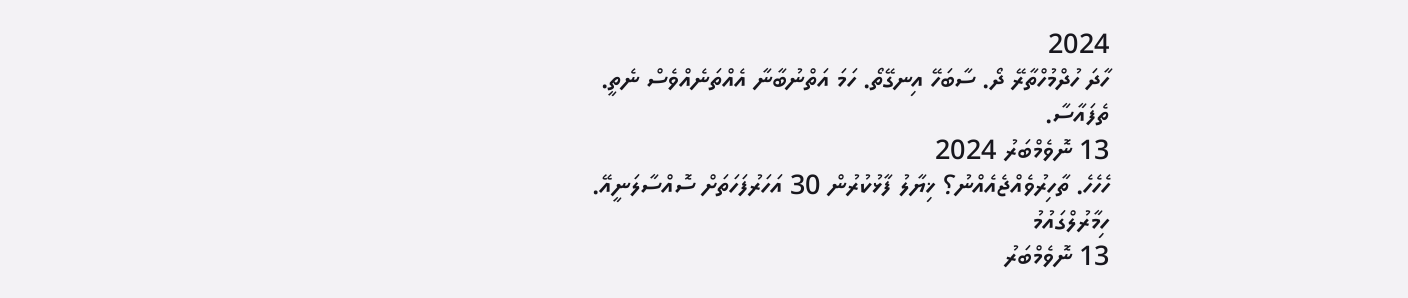2024
ހާދަ ހުދްމުހްތާރޭ ދޯ. ސާބަހޭ އިނގޭތޯ. ހަމަ އަތްނުބާނާ އެއްތަނެއްވެސް ނެތީ.
ތެފައާސާ.
13 ނޮވެމްބަރު 2024
ހެހެހެ. ތާހިރުވެއްޖެއެއްނު؟ ޚިޔާލު ފާޅުކުރުން 30 އަހަރުފަހަތަށް ސޮއްސާލަނީއޭ.
ހިމާރުލްގައުމު
13 ނޮވެމްބަރު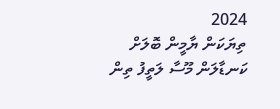2024
ތިޔަކަން ޔާމީން ބޮލަށް ކަނޑާލަން މޫސާ ލަތީފު ތިން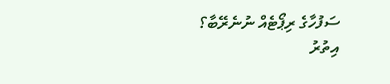ސަފުހާގެ ރިޕޯޓެއް ނުނެރޭބާ؟
އިތުރު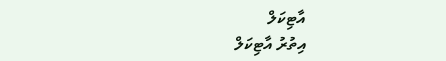އާޓިކަލް
އިތުރު އާޓިކަލް